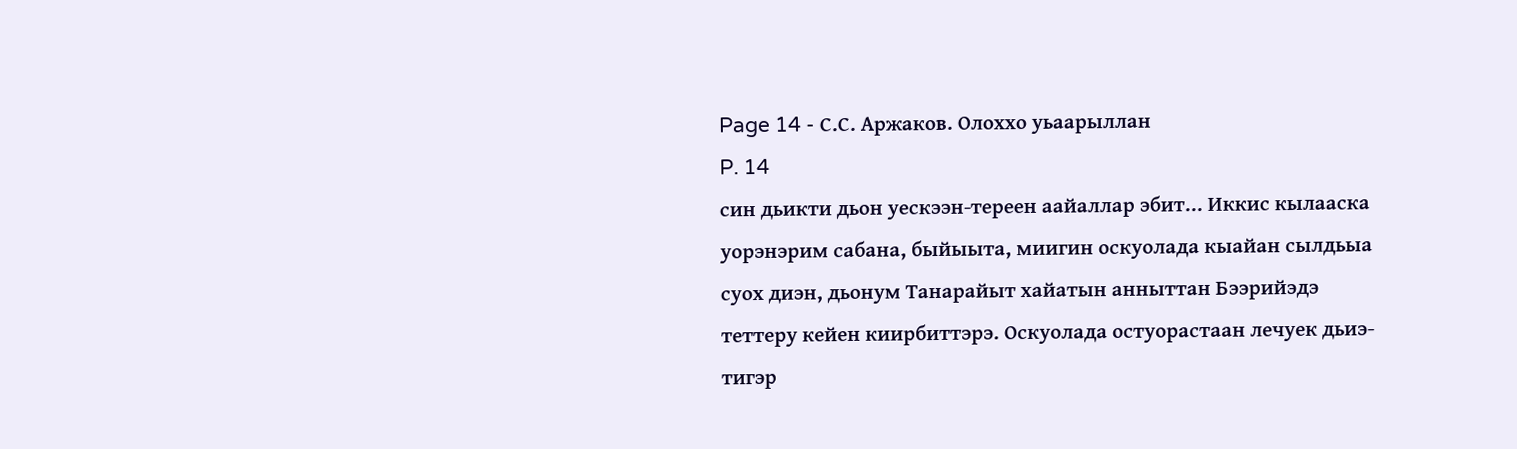Page 14 - С.С. Аржаков. Олоххо уьаарыллан
P. 14
син дьикти дьон уескээн-тереен аайаллар эбит... Иккис кылааска
уорэнэрим сабана, быйыыта, миигин оскуолада кыайан сылдьыа
суох диэн, дьонум Танарайыт хайатын анныттан Бээрийэдэ
теттеру кейен киирбиттэрэ. Оскуолада остуорастаан лечуек дьиэ-
тигэр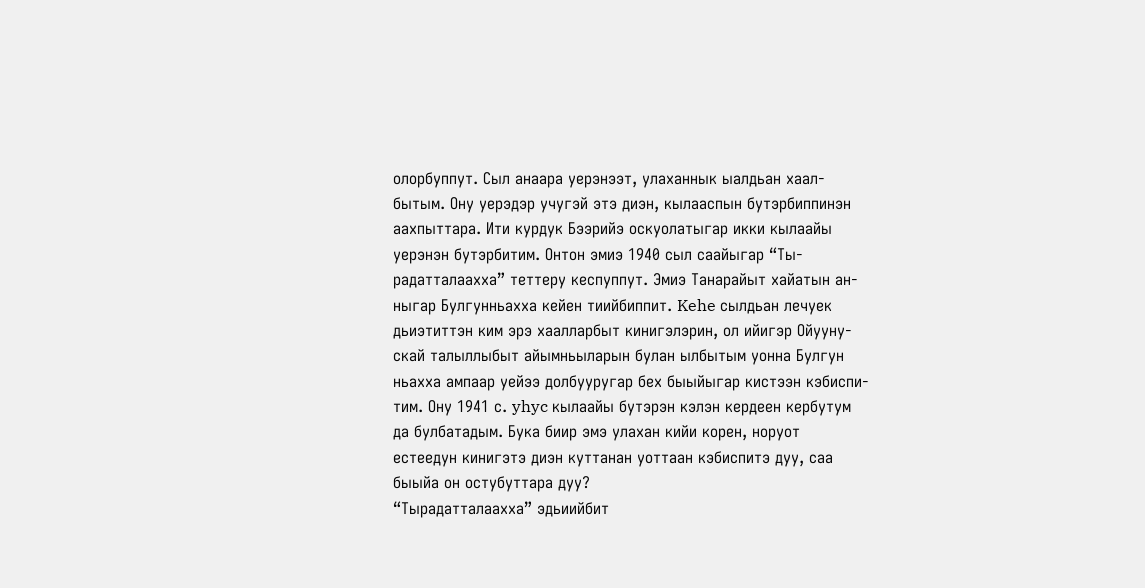олорбуппут. Сыл анаара уерэнээт, улаханнык ыалдьан хаал-
бытым. Ону уерэдэр учугэй этэ диэн, кылааспын бутэрбиппинэн
аахпыттара. Ити курдук Бээрийэ оскуолатыгар икки кылаайы
уерэнэн бутэрбитим. Онтон эмиэ 1940 сыл саайыгар “Ты-
радатталаахха” теттеру кеспуппут. Эмиэ Танарайыт хайатын ан-
ныгар Булгунньахха кейен тиийбиппит. Kehe сылдьан лечуек
дьиэтиттэн ким эрэ хаалларбыт кинигэлэрин, ол ийигэр Ойууну-
скай талыллыбыт айымньыларын булан ылбытым уонна Булгун
ньахха ампаар уейээ долбууругар бех быыйыгар кистээн кэбиспи-
тим. Ону 1941 с. yhyc кылаайы бутэрэн кэлэн кердеен кербутум
да булбатадым. Бука биир эмэ улахан кийи корен, норуот
естеедун кинигэтэ диэн куттанан уоттаан кэбиспитэ дуу, саа
быыйа он остубуттара дуу?
“Тырадатталаахха” эдьиийбит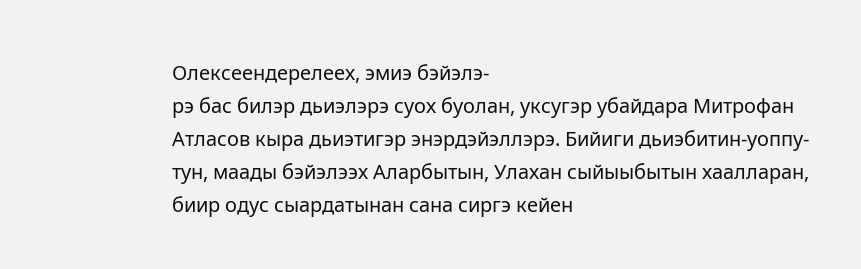Олексеендерелеех, эмиэ бэйэлэ-
рэ бас билэр дьиэлэрэ суох буолан, уксугэр убайдара Митрофан
Атласов кыра дьиэтигэр энэрдэйэллэрэ. Бийиги дьиэбитин-уоппу-
тун, маады бэйэлээх Аларбытын, Улахан сыйыыбытын хаалларан,
биир одус сыардатынан сана сиргэ кейен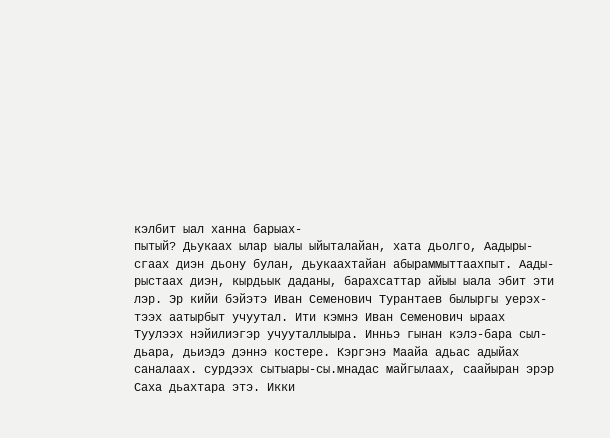кэлбит ыал ханна барыах-
пытый? Дьукаах ылар ыалы ыйыталайан, хата дьолго, Аадыры-
сгаах диэн дьону булан, дьукаахтайан абыраммыттаахпыт. Аады-
рыстаах диэн, кырдьык даданы, барахсаттар айыы ыала эбит эти
лэр. Эр кийи бэйэтэ Иван Семенович Турантаев былыргы уерэх-
тээх аатырбыт учуутал. Ити кэмнэ Иван Семенович ыраах
Туулээх нэйилиэгэр учууталлыыра. Инньэ гынан кэлэ-бара сыл-
дьара, дьиэдэ дэннэ костере. Кэргэнэ Маайа адьас адыйах
саналаах. сурдээх сытыары-сы.мнадас майгылаах, саайыран эрэр
Саха дьахтара этэ. Икки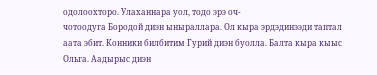одолоохторо. Улаханнара уол, тодо эрэ оч-
чотоодуга Бородой диэн ыныраллара. Ол кыра эрдэдинээди таптал
аата эбит. Конники билбитим Гурий диэн буолла. Балта кыра кыыс
Ольга. Аадырыс диэн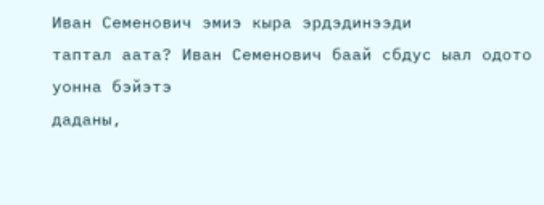Иван Семенович эмиэ кыра эрдэдинээди
таптал аата? Иван Семенович баай сбдус ыал одото уонна бэйэтэ
даданы,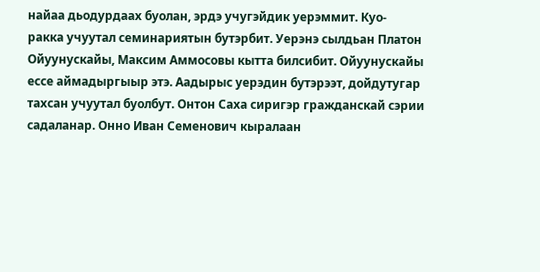найаа дьодурдаах буолан, эрдэ учугэйдик уерэммит. Куо-
ракка учуутал семинариятын бутэрбит. Уерэнэ сылдьан Платон
Ойуунускайы, Максим Аммосовы кытта билсибит. Ойуунускайы
ессе аймадыргыыр этэ. Аадырыс уерэдин бутэрээт, дойдутугар
тахсан учуутал буолбут. Онтон Саха сиригэр гражданскай сэрии
садаланар. Онно Иван Семенович кыралаан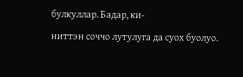булкуллар. Бадар, ки-
ниттэн соччо лутулуга да суох буолуо.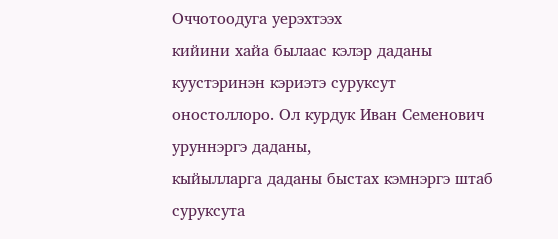Оччотоодуга уерэхтээх
кийини хайа былаас кэлэр даданы куустэринэн кэриэтэ суруксут
оностоллоро. Ол курдук Иван Семенович уруннэргэ даданы,
кыйылларга даданы быстах кэмнэргэ штаб суруксута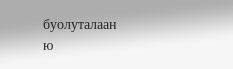буолуталаан
ю